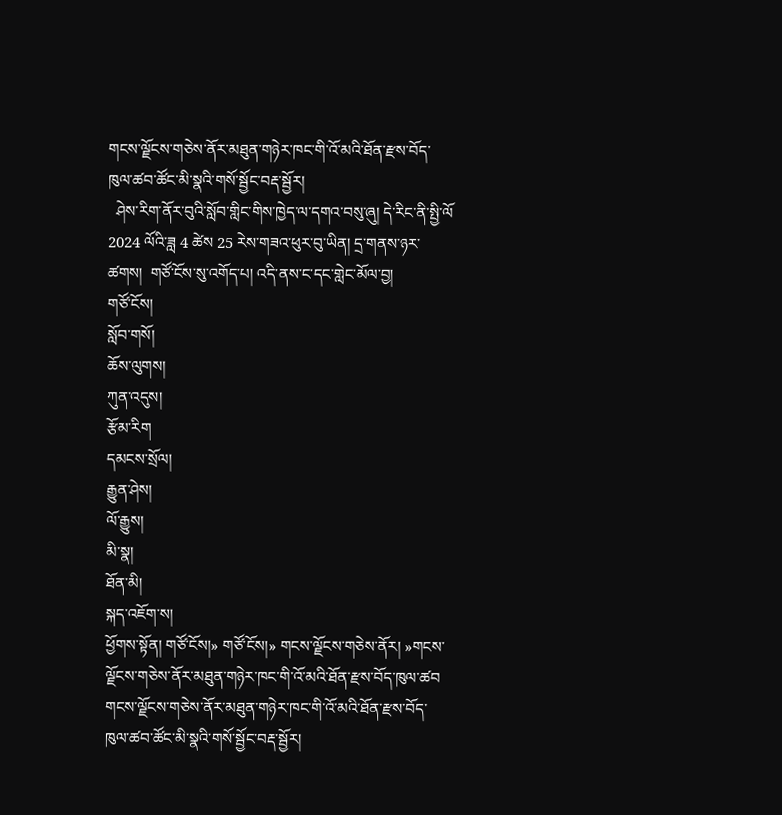གངས་ལྗོངས་གཅེས་ནོར་མཐུན་གཉེར་ཁང་གི་འོ་མའི་ཐོན་རྫས་བོད་ཁུལ་ཚབ་ཚོང་མི་སྣའི་གསོ་སྦྱོང་བརྡ་སྦྱོར།
  ཤེས་རིག་ནོར་བུའི་སློབ་གླིང་གིས་ཁྱེད་ལ་དགའ་བསུ་ཞུ། དེ་རིང་ནི་སྤྱི་ལོ 2024 ལོའི་ཟླ 4 ཚེས 25 རེས་གཟའ་ཕུར་བུ་ཡིན། དྲ་གནས་ཉར་ཚགས།  གཙོ་ངོས་སུ་འགོད་པ། འདི་ནས་ང་དང་གླེང་མོལ་བྱ།
གཙོ་ངོས།
སློབ་གསོ།
ཆོས་ལུགས།
ཀུན་འདུས།
རྩོམ་རིག
དམངས་སྲོལ།
རྒྱུན་ཤེས།
ལོ་རྒྱུས།
མི་སྣ།
ཐོན་མི།
སྐད་འཇོག་ས།
ཕྱོགས་སྟོན། གཙོ་ངོས།» གཙོ་ངོས།» གངས་ལྗོངས་གཅེས་ནོར། »གངས་ལྗོངས་གཅེས་ནོར་མཐུན་གཉེར་ཁང་གི་འོ་མའི་ཐོན་རྫས་བོད་ཁུལ་ཚབ
གངས་ལྗོངས་གཅེས་ནོར་མཐུན་གཉེར་ཁང་གི་འོ་མའི་ཐོན་རྫས་བོད་ཁུལ་ཚབ་ཚོང་མི་སྣའི་གསོ་སྦྱོང་བརྡ་སྦྱོར།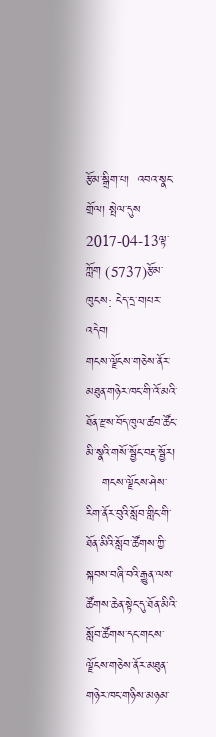རྩོམ་སྒྲིག་པ།  འབའ་སྣང་གྲོལ། སྤེལ་དུས 2017-04-13ལྟ་ཀློག (5737)རྩོམ་ཁུངས: ངེད་དྲ་བ།པར་འདེབ།
གངས་ལྗོངས་གཅེས་ནོར་མཐུན་གཉེར་ཁང་གི་འོ་མའི་ཐོན་རྫས་བོད་ཁུལ་ཚབ་ཚོང་མི་སྣའི་གསོ་སྦྱོང་བརྡ་སྦྱོར།
    གངས་ལྗོངས་ཤེས་རིག་ནོར་བུའི་སློབ་གླིང་གི་ཐོན་མིའི་སློབ་ཚོགས་ཀྱི་སྐབས་བཞི་བའི་རྒྱུན་ལས་ཚོགས་ཆེན་སྟེང་དུ་ཐོན་མིའི་སློབ་ཚོགས་དང་གངས་ལྗོངས་གཅེས་ནོར་མཐུན་གཉེར་ཁང་གཉིས་མཉམ་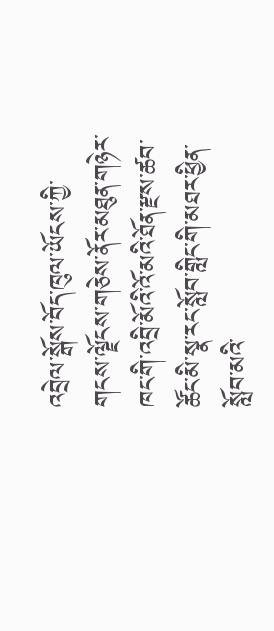འབྲེལ་སྒོས་བོད་ཁུལ་ཡོངས་ཀྱི་གངས་ལྗོངས་གཅེས་ནོར་མཐུན་གཉེར་ཁང་གི་འབྲི་མོའི་འོ་མའི་ཐོན་རྫས་ཚབ་ཚོང་མི་སྣ་རང་སློབ་གླིང་གི་མཐར་ཕྱིན་སློབ་མའི་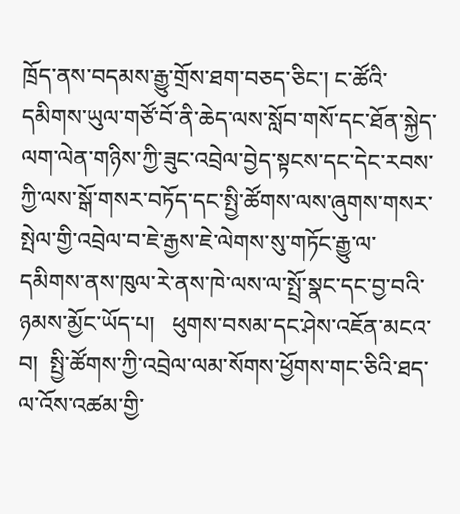ཁྲོད་ནས་བདམས་རྒྱུ་གྲོས་ཐག་བཅད་ཅིང་། ང་ཚོའི་དམིགས་ཡུལ་གཙོ་བོ་ནི་ཆེད་ལས་སློབ་གསོ་དང་ཐོན་སྐྱེད་ལག་ལེན་གཉིས་ཀྱི་ཟུང་འབྲེལ་བྱེད་སྟངས་དང་དེང་རབས་ཀྱི་ལས་སྒོ་གསར་བཏོད་དང་སྤྱི་ཚོགས་ལས་ཞུགས་གསར་སྤེལ་གྱི་འབྲེལ་བ་ཇེ་རྒྱས་ཇེ་ལེགས་སུ་གཏོང་རྒྱུ་ལ་དམིགས་ནས་ཁུལ་རེ་ནས་ཁེ་ལས་ལ་སྤྲོ་སྣང་དང་བྱ་བའི་ཉམས་མྱོང་ཡོད་པ།   ཕུགས་བསམ་དང་ཤེས་འཇོན་མངའ་བ།  སྤྱི་ཚོགས་ཀྱི་འབྲེལ་ལམ་སོགས་ཕྱོགས་གང་ཅིའི་ཐད་ལ་འོས་འཚམ་གྱི་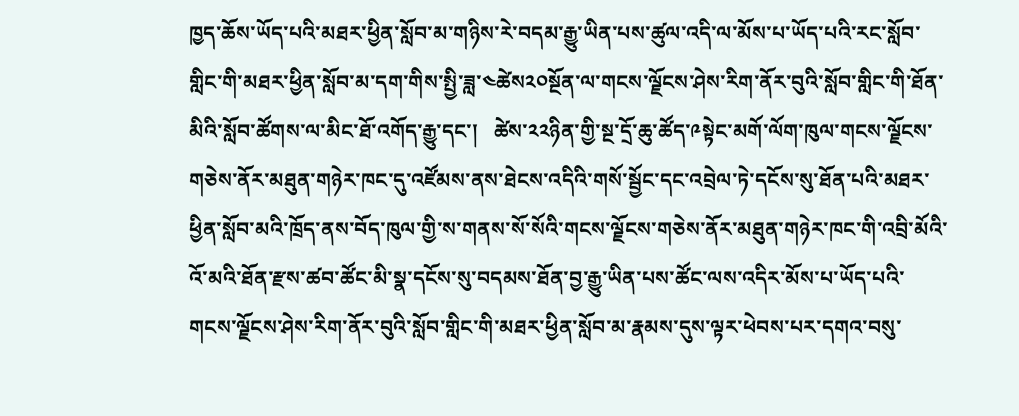ཁྱད་ཆོས་ཡོད་པའི་མཐར་ཕྱིན་སློབ་མ་གཉིས་རེ་བདམ་རྒྱུ་ཡིན་པས་ཚུལ་འདི་ལ་མོས་པ་ཡོད་པའི་རང་སློབ་གླིང་གི་མཐར་ཕྱིན་སློབ་མ་དག་གིས་སྤྱི་ཟླ་༤ཚེས༢༠སྔོན་ལ་གངས་ལྗོངས་ཤེས་རིག་ནོར་བུའི་སློབ་གླིང་གི་ཐོན་མིའི་སློབ་ཚོགས་ལ་མིང་ཐོ་འགོད་རྒྱུ་དང་།   ཚེས་༢༢ཉིན་གྱི་སྔ་དྲོ་ཆུ་ཚོད་༩སྟེང་མགོ་ལོག་ཁུལ་གངས་ལྗོངས་གཅེས་ནོར་མཐུན་གཉེར་ཁང་དུ་འཛོམས་ནས་ཐེངས་འདིའི་གསོ་སྦྱོང་དང་འབྲེལ་ཏེ་དངོས་སུ་ཐོན་པའི་མཐར་ཕྱིན་སློབ་མའི་ཁྲོད་ནས་བོད་ཁུལ་གྱི་ས་གནས་སོ་སོའི་གངས་ལྗོངས་གཅེས་ནོར་མཐུན་གཉེར་ཁང་གི་འབྲི་མོའི་འོ་མའི་ཐོན་རྫས་ཚབ་ཚོང་མི་སྣ་དངོས་སུ་བདམས་ཐོན་བྱ་རྒྱུ་ཡིན་པས་ཚོང་ལས་འདིར་མོས་པ་ཡོད་པའི་གངས་ལྗོངས་ཤེས་རིག་ནོར་བུའི་སློབ་གླིང་གི་མཐར་ཕྱིན་སློབ་མ་རྣམས་དུས་ལྟར་ཕེབས་པར་དགའ་བསུ་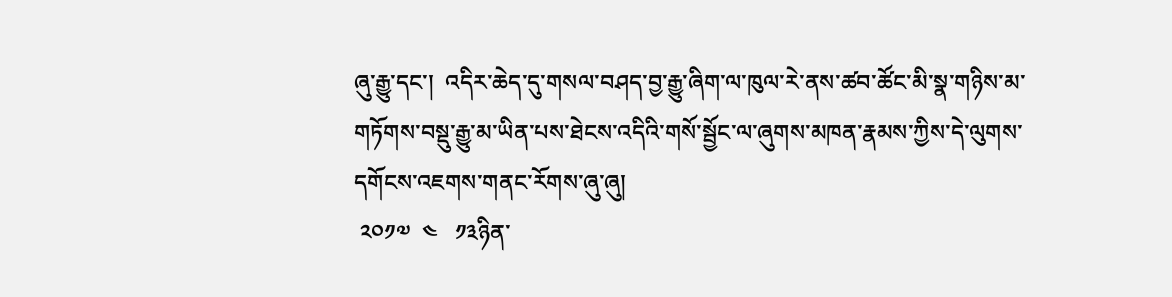ཞུ་རྒྱུ་དང་།  འདིར་ཆེད་དུ་གསལ་བཤད་བྱ་རྒྱུ་ཞིག་ལ་ཁུལ་རེ་ནས་ཚབ་ཚོང་མི་སྣ་གཉིས་མ་གཏོགས་བསྡུ་རྒྱུ་མ་ཡིན་པས་ཐེངས་འདིའི་གསོ་སྦྱོང་ལ་ཞུགས་མཁན་རྣམས་ཀྱིས་དེ་ལུགས་དགོངས་འཇགས་གནང་རོགས་ཞུ་ཞུ།
 ༢༠༡༧  ༤   ༡༣ཉིན་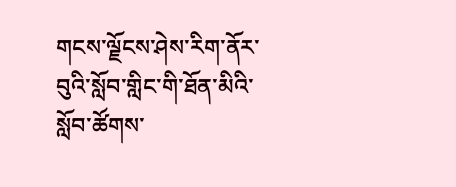གངས་ལྗོངས་ཤེས་རིག་ནོར་བུའི་སློབ་གླིང་གི་ཐོན་མིའི་སློབ་ཚོགས་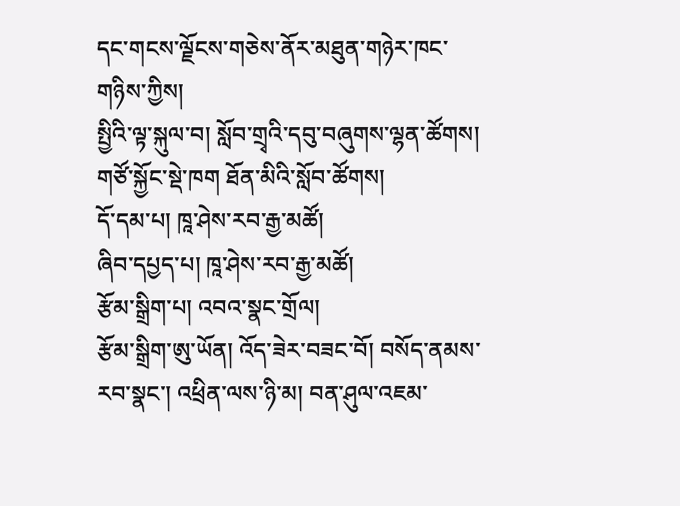དང་གངས་ལྗོངས་གཅེས་ནོར་མཐུན་གཉེར་ཁང་གཉིས་ཀྱིས།
སྤྱིའི་ལྟ་སྐུལ་བ། སློབ་གྲྭའི་དབུ་བཞུགས་ལྷན་ཚོགས།
གཙོ་སྐྱོང་སྡེ་ཁག ཐོན་མིའི་སློབ་ཚོགས།
དོ་དམ་པ། ཁཱ་ཤེས་རབ་རྒྱ་མཚོ།
ཞིབ་དཔྱད་པ། ཁཱ་ཤེས་རབ་རྒྱ་མཚོ།
རྩོམ་སྒྲིག་པ། འབའ་སྣང་གྲོལ།
རྩོམ་སྒྲིག་ཨུ་ཡོན། འོད་ཟེར་བཟང་བོ། བསོད་ནམས་རབ་སྣང་། འཕྲིན་ལས་ཉི་མ། བན་ཤུལ་འཇམ་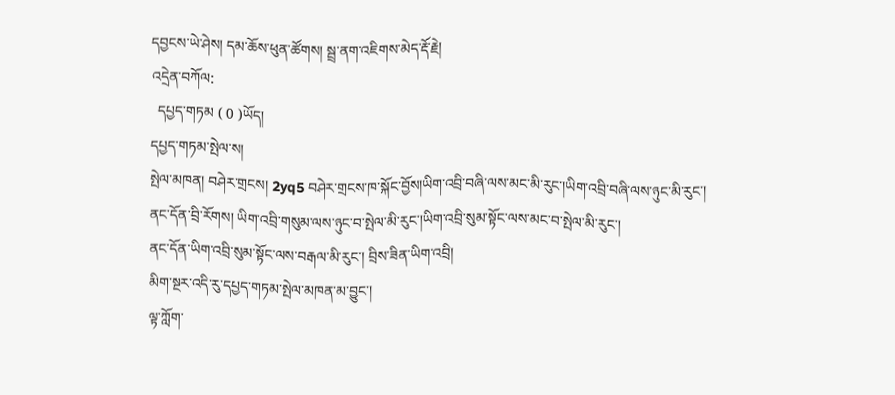དབྱངས་ཡེ་ཤེས། དམ་ཆོས་ཕུན་ཚོགས། སྦྲ་ནག་འཇིགས་མེད་རྡོ་རྗེ།
འདྲེན་བཀོལ:
  དཔྱད་གཏམ ( 0 )ཡོད།
དཔྱད་གཏམ་སྤེལ་ས།
སྤེལ་མཁན། བཤེར་གྲངས། 2yq5 བཤེར་གྲངས་ཁ་སྐོང་བྱོས།ཡིག་འབྲི་བཞི་ལས་མང་མི་རུང་།ཡིག་འབྲི་བཞི་ལས་ཉུང་མི་རུང་།
ནང་དོན་བྲི་རོགས། ཡིག་འབྲི་གསུམ་ལས་ཉུང་བ་སྤེལ་མི་རུང་།ཡིག་འབྲི་སུམ་སྟོང་ལས་མང་བ་སྤེལ་མི་རུང་།
ནང་དོན་ཡིག་འབྲི་སུམ་སྟོང་ལས་བརྒལ་མི་རུང་། བྲིས་ཟིན་ཡིག་འབྲི།
མིག་སྔར་འདི་རུ་དཔྱད་གཏམ་སྤེལ་མཁན་མ་བྱུང་།
ལྟ་ཀློག་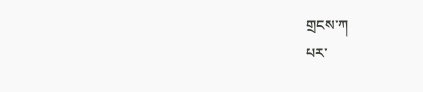གྲངས་ཀ
པར་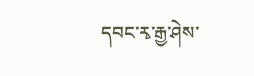དབང་རྭ་རྒྱ་ཤེས་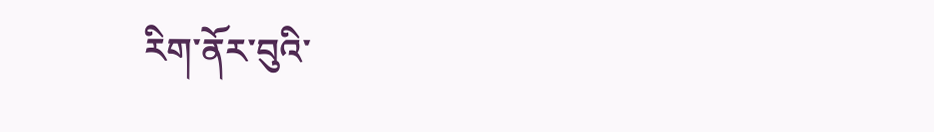རིག་ནོར་བུའི་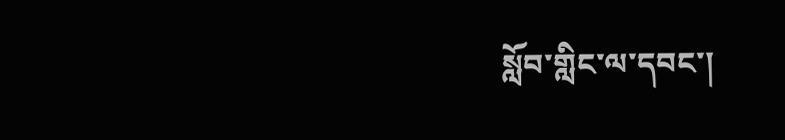སློབ་གླིང་ལ་དབང་།